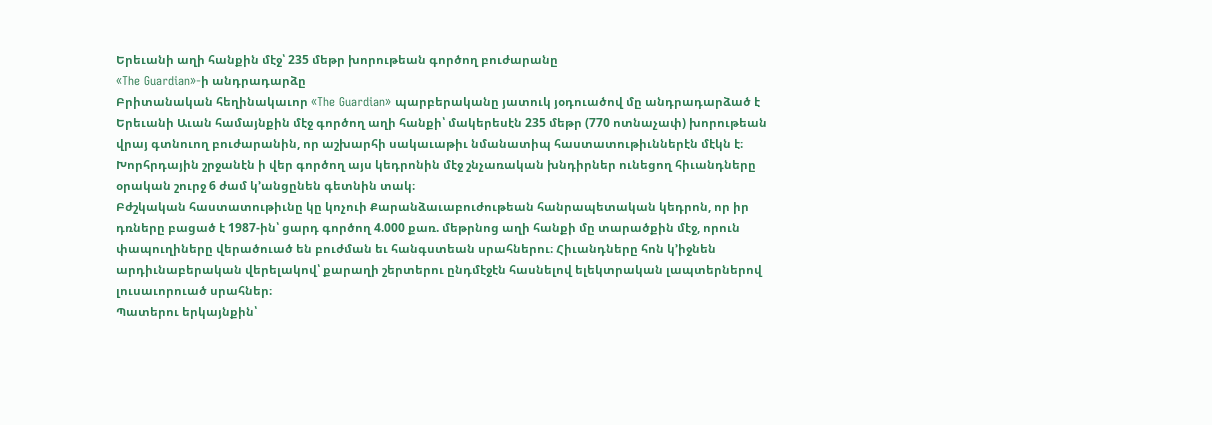Երեւանի աղի հանքին մէջ՝ 235 մեթր խորութեան գործող բուժարանը
«The Guardian»-ի անդրադարձը
Բրիտանական հեղինակաւոր «The Guardian» պարբերականը յատուկ յօդուածով մը անդրադարձած է Երեւանի Աւան համայնքին մէջ գործող աղի հանքի՝ մակերեսէն 235 մեթր (770 ոտնաչափ) խորութեան վրայ գտնուող բուժարանին, որ աշխարհի սակաւաթիւ նմանատիպ հաստատութիւններէն մէկն է։ Խորհրդային շրջանէն ի վեր գործող այս կեդրոնին մէջ շնչառական խնդիրներ ունեցող հիւանդները օրական շուրջ 6 ժամ կ՚անցընեն գետնին տակ։
Բժշկական հաստատութիւնը կը կոչուի Քարանձաւաբուժութեան հանրապետական կեդրոն, որ իր դռները բացած է 1987-ին՝ ցարդ գործող 4.000 քառ. մեթրնոց աղի հանքի մը տարածքին մէջ, որուն փապուղիները վերածուած են բուժման եւ հանգստեան սրահներու։ Հիւանդները հոն կ՚իջնեն արդիւնաբերական վերելակով՝ քարաղի շերտերու ընդմէջէն հասնելով ելեկտրական լապտերներով լուսաւորուած սրահներ։
Պատերու երկայնքին՝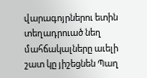վարագոյրներու ետին տեղադրուած նեղ մահճակալները աւելի շատ կը յիշեցնեն Պաղ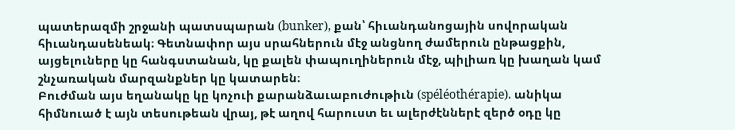պատերազմի շրջանի պատսպարան (bunker), քան՝ հիւանդանոցային սովորական հիւանդասենեակ։ Գետնափոր այս սրահներուն մէջ անցնող ժամերուն ընթացքին, այցելուները կը հանգստանան, կը քալեն փապուղիներուն մէջ, պիլիառ կը խաղան կամ շնչառական մարզանքներ կը կատարեն։
Բուժման այս եղանակը կը կոչուի քարանձաւաբուժութիւն (spéléothérapie). անիկա հիմնուած է այն տեսութեան վրայ, թէ աղով հարուստ եւ ալերժէններէ զերծ օդը կը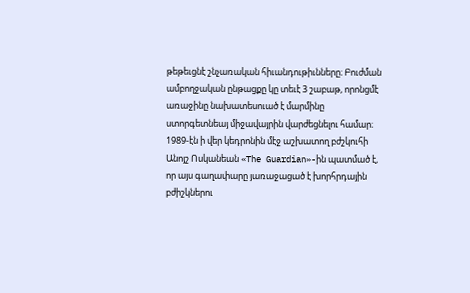թեթեւցնէ շնչառական հիւանդութիւնները։ Բուժման ամբողջական ընթացքը կը տեւէ 3 շաբաթ, որոնցմէ առաջինը նախատեսուած է մարմինը ստորգետնեայ միջավայրին վարժեցնելու համար։
1989-էն ի վեր կեդրոնին մէջ աշխատող բժշկուհի Անոյշ Ոսկանեան «The Guardian»-ին պատմած է, որ այս գաղափարը յառաջացած է խորհրդային բժիշկներու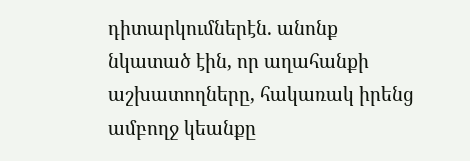դիտարկումներէն. անոնք նկատած էին, որ աղահանքի աշխատողները, հակառակ իրենց ամբողջ կեանքը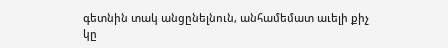գետնին տակ անցընելնուն, անհամեմատ աւելի քիչ կը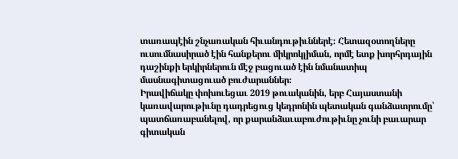տառապէին շնչառական հիւանդութիւններէ։ Հետազօտողները ուսումնասիրած էին հանքերու միկրոկլիման, որմէ ետք խորհրդային դաշինքի երկիրներուն մէջ բացուած էին նմանատիպ մասնագիտացուած բուժարաններ։
Իրավիճակը փոխուեցաւ 2019 թուականին, երբ Հայաստանի կառավարութիւնը դադրեցուց կեդրոնին պետական գանձատրումը՝ պատճառաբանելով, որ քարանձաւաբուժութիւնը չունի բաւարար գիտական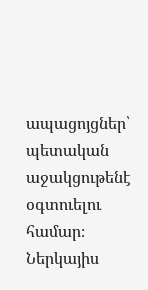ապացոյցներ՝ պետական աջակցութենէ օգտուելու համար։ Ներկայիս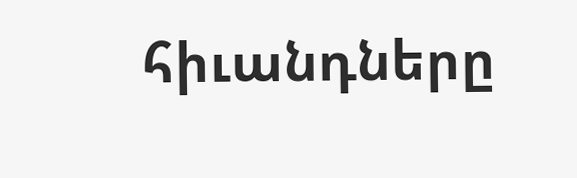հիւանդները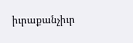իւրաքանչիւր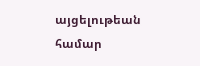այցելութեան համար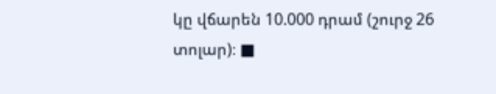կը վճարեն 10.000 դրամ (շուրջ 26 տոլար)։ ■